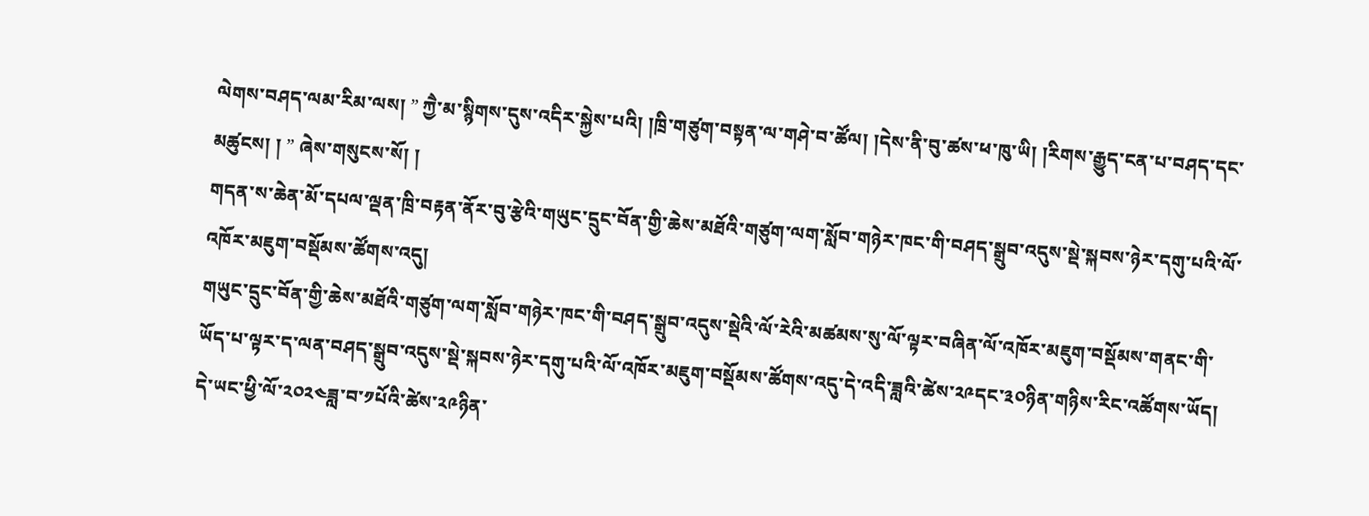ལེགས་བཤད་ལམ་རིམ་ལས། ” ཀྱཻ་མ་སྙིགས་དུས་འདིར་སྐྱེས་པའི། །ཁྲི་གཙུག་བསྟན་ལ་གཤེ་བ་ཚོལ། །དེས་ནི་བུ་ཚས་ཕ་ཁུ་ཡི། །རིགས་རྒྱུད་ངན་པ་བཤད་དང་མཚུངས། ། ” ཞེས་གསུངས་སོ། །
གདན་ས་ཆེན་མོ་དཔལ་ལྡན་ཁྲི་བརྟན་ནོར་བུ་རྩེའི་གཡུང་དྲུང་བོན་གྱི་ཆེས་མཐོའི་གཙུག་ལག་སློབ་གཉེར་ཁང་གི་བཤད་སྒྲུབ་འདུས་སྡེ་སྐབས་ཉེར་དགུ་པའི་ལོ་འཁོར་མཇུག་བསྡོམས་ཚོགས་འདུ།
གཡུང་དྲུང་བོན་གྱི་ཆེས་མཐོའི་གཙུག་ལག་སློབ་གཉེར་ཁང་གི་བཤད་སྒྲུབ་འདུས་སྡེའི་ལོ་རེའི་མཚམས་སུ་ལོ་ལྟར་བཞིན་ལོ་འཁོར་མཇུག་བསྡོམས་གནང་གི་ཡོད་པ་ལྟར་ད་ལན་བཤད་སྒྲུབ་འདུས་སྡེ་སྐབས་ཉེར་དགུ་པའི་ལོ་འཁོར་མཇུག་བསྡོམས་ཚོགས་འདུ་དེ་འདི་ཟླའི་ཚེས་༢༩དང་༣༠ཉིན་གཉིས་རིང་འཚོགས་ཡོད།
དེ་ཡང་ཕྱི་ལོ་༢༠༢༤ཟླ་བ་༡པོའི་ཚེས་༢༩ཉིན་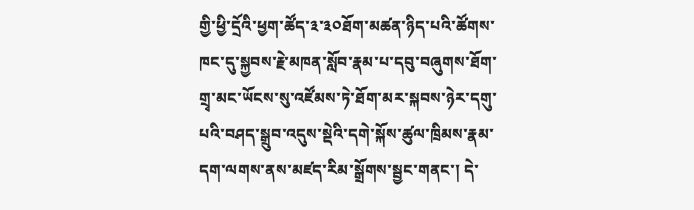གྱི་ཕྱི་དྲོའི་ཕྱག་ཚོད་༣་༣༠ཐོག་མཚན་ཉིད་པའི་ཚོགས་ཁང་དུ་སྐྱབས་རྗེ་མཁན་སློབ་རྣམ་པ་དབུ་བཞུགས་ཐོག་གྲྭ་མང་ཡོངས་སུ་འཛོམས་ཏེ་ཐོག་མར་སྐབས་ཉེར་དགུ་པའི་བཤད་སྒྲུབ་འདུས་སྡེའི་དགེ་སྐོས་ཚུལ་ཁྲིམས་རྣམ་དག་ལགས་ནས་མཛད་རིམ་སྒྲོགས་སྦྱང་གནང་། དེ་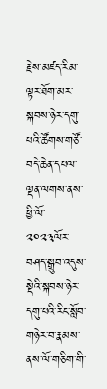རྗེས་མཛད་རིམ་ལྟར་ཐོག་མར་སྐབས་ཉེར་དགུ་པའི་ཚོགས་གཙོ་བདེ་ཆེན་དཔལ་ལྡན་ལགས་ནས་ཕྱི་ལོ་༢༠༢༣ལོར་བཤད་སྒྲུབ་འདུས་སྡེའི་སྐབས་ཉེར་དགུ་པའི་རིང་སློབ་གཉེར་བ་རྣམས་ནས་ལོ་གཅིག་གི་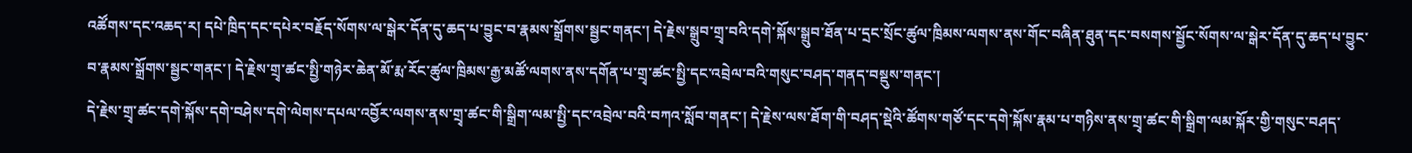འཚོགས་དང་འཆད་ར། དཔེ་ཁྲིད་དང་དཔེར་བརྗོད་སོགས་ལ་སྒེར་དོན་དུ་ཆད་པ་བྱུང་བ་རྣམས་སྒྲོགས་སྦྱང་གནང་། དེ་རྗེས་སྒྲུབ་གྲྭ་བའི་དགེ་སྐོས་སྒྲུབ་ཐོན་པ་དྲང་སྲོང་ཚུལ་ཁྲིམས་ལགས་ནས་གོང་བཞིན་ཐུན་དང་བསགས་སྦྱོང་སོགས་ལ་སྒེར་དོན་དུ་ཆད་པ་བྱུང་བ་རྣམས་སྒྲོགས་སྦྱང་གནང་། དེ་རྗེས་གྲྭ་ཚང་སྤྱི་གཉེར་ཆེན་མོ་རྨ་རོང་ཚུལ་ཁྲིམས་རྒྱ་མཚོ་ལགས་ནས་དགོན་པ་གྲྭ་ཚང་སྤྱི་དང་འབྲེལ་བའི་གསུང་བཤད་གནད་བསྡུས་གནང་།
དེ་རྗེས་གྲྭ་ཚང་དགེ་སྐོས་དགེ་བཤེས་དགེ་ལེགས་དཔལ་འབྱོར་ལགས་ནས་གྲྭ་ཚང་གི་སྒྲིག་ལམ་སྤྱི་དང་འབྲེལ་བའི་བཀའ་སློབ་གནང་། དེ་རྗེས་ལས་ཐོག་གི་བཤད་སྡེའི་ཚོགས་གཙོ་དང་དགེ་སྐོས་རྣམ་པ་གཉིས་ནས་གྲྭ་ཚང་གི་སྒྲིག་ལམ་སྐོར་གྱི་གསུང་བཤད་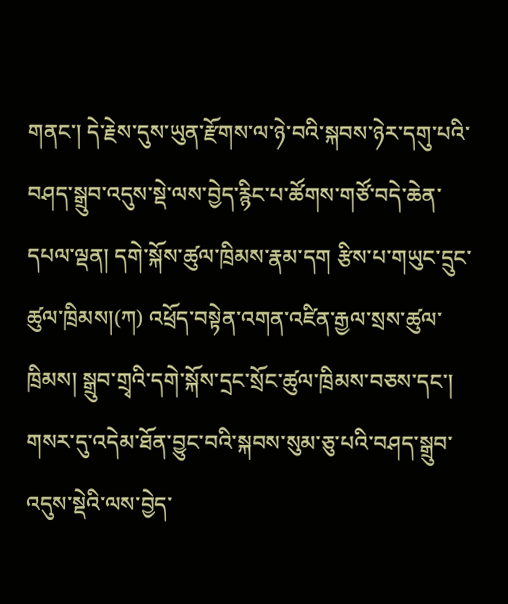གནང་། དེ་རྗེས་དུས་ཡུན་རྫོགས་ལ་ཉེ་བའི་སྐབས་ཉེར་དགུ་པའི་བཤད་སྒྲུབ་འདུས་སྡེ་ལས་བྱེད་རྙིང་པ་ཚོགས་གཙོ་བདེ་ཆེན་དཔལ་ལྡན། དགེ་སྐོས་ཚུལ་ཁྲིམས་རྣམ་དག རྩིས་པ་གཡུང་དྲུང་ཚུལ་ཁྲིམས།(ཀ) འཕྲོད་བསྟེན་འགན་འཛིན་རྒྱལ་སྲས་ཚུལ་ཁྲིམས། སྒྲུབ་གྲྭའི་དགེ་སྐོས་དྲང་སྲོང་ཚུལ་ཁྲིམས་བཅས་དང་། གསར་དུ་འདེམ་ཐོན་བྱུང་བའི་སྐབས་སུམ་ཅུ་པའི་བཤད་སྒྲུབ་འདུས་སྡེའི་ལས་བྱེད་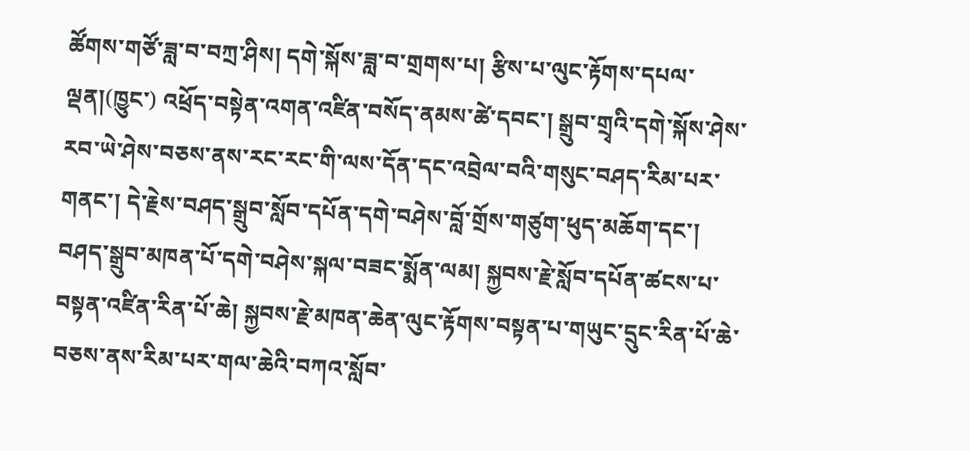ཚོགས་གཙོ་ཟླ་བ་བཀྲ་ཤིས། དགེ་སྐོས་ཟླ་བ་གྲགས་པ། རྩིས་པ་ལུང་རྟོགས་དཔལ་ལྡན།(ཁྱུང་) འཕྲོད་བསྟེན་འགན་འཛིན་བསོད་ནམས་ཚེ་དབང་། སྒྲུབ་གྲྭའི་དགེ་སྐོས་ཤེས་རབ་ཡེ་ཤེས་བཅས་ནས་རང་རང་གི་ལས་དོན་དང་འབྲེལ་བའི་གསུང་བཤད་རིམ་པར་གནང་། དེ་རྗེས་བཤད་སྒྲུབ་སློབ་དཔོན་དགེ་བཤེས་བློ་གྲོས་གཙུག་ཕུད་མཆོག་དང་། བཤད་སྒྲུབ་མཁན་པོ་དགེ་བཤེས་སྐལ་བཟང་སྨོན་ལམ། སྐྱབས་རྗེ་སློབ་དཔོན་ཚངས་པ་བསྟན་འཛིན་རིན་པོ་ཆེ། སྐྱབས་རྗེ་མཁན་ཆེན་ལུང་རྟོགས་བསྟན་པ་གཡུང་དྲུང་རིན་པོ་ཆེ་བཅས་ནས་རིམ་པར་གལ་ཆེའི་བཀའ་སློབ་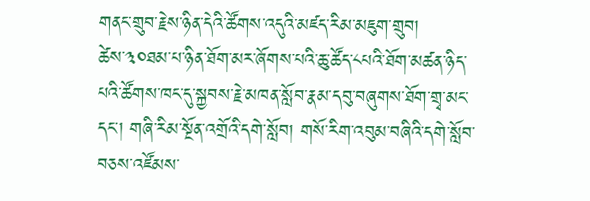གནང་གྲུབ་རྗེས་ཉིན་དེའི་ཚོགས་འདུའི་མཛད་རིམ་མཇུག་གྲུབ།
ཚེས་༣༠ཐམ་པ་ཉིན་ཐོག་མར་ཞོགས་པའི་ཆུ་ཚོད་༨པའི་ཐོག་མཚན་ཉིད་པའི་ཚོགས་ཁང་དུ་སྐྱབས་རྗེ་མཁན་སློབ་རྣམ་དབུ་བཞུགས་ཐོག་གྲྭ་མང་དང་། གཞི་རིམ་སྔོན་འགྲོའི་དགེ་སློབ། གསོ་རིག་འབུམ་བཞིའི་དགེ་སློབ་བཅས་འཛོམས་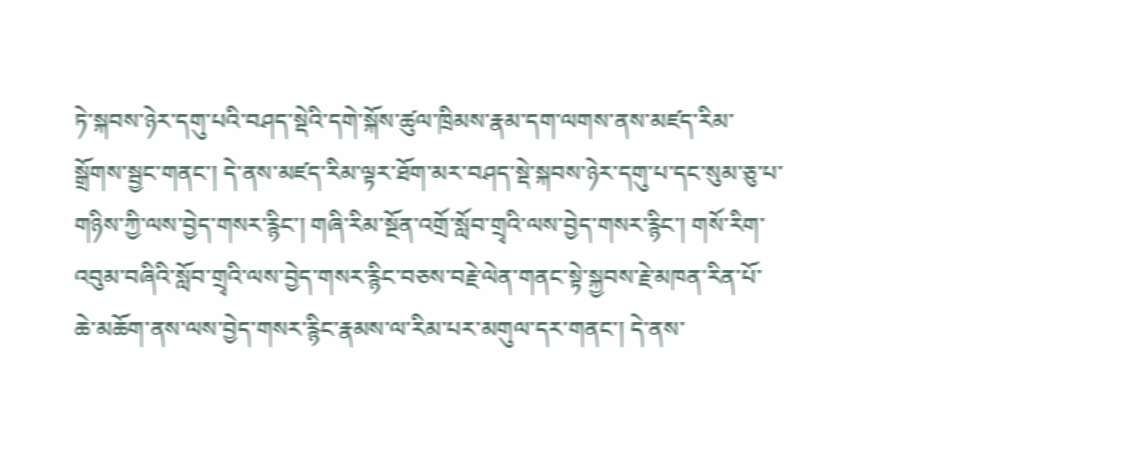ཏེ་སྐབས་ཉེར་དགུ་པའི་བཤད་སྡེའི་དགེ་སྐོས་ཚུལ་ཁྲིམས་རྣམ་དག་ལགས་ནས་མཛད་རིམ་སྒྲོགས་སྦྱང་གནང་། དེ་ནས་མཛད་རིམ་ལྟར་ཐོག་མར་བཤད་སྡེ་སྐབས་ཉེར་དགུ་པ་དང་སུམ་ཅུ་པ་གཉིས་ཀྱི་ལས་བྱེད་གསར་རྙིང་། གཞི་རིམ་སྔོན་འགྲོ་སློབ་གྲྭའི་ལས་བྱེད་གསར་རྙིང་། གསོ་རིག་འབུམ་བཞིའི་སློབ་གྲྭའི་ལས་བྱེད་གསར་རྙིང་བཅས་བརྗེ་ལེན་གནང་སྟེ་སྐྱབས་རྗེ་མཁན་རིན་པོ་ཆེ་མཆོག་ནས་ལས་བྱེད་གསར་རྙིང་རྣམས་ལ་རིམ་པར་མགུལ་དར་གནང་། དེ་ནས་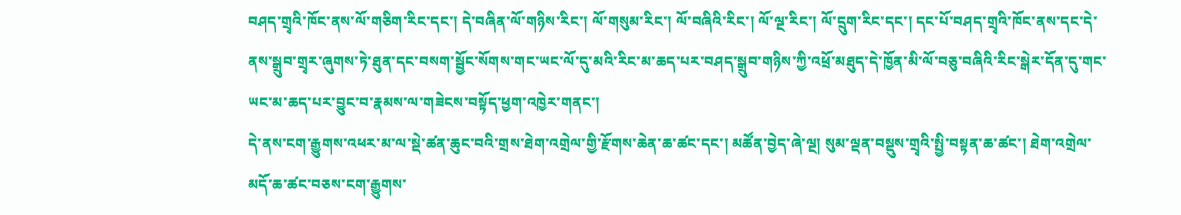བཤད་གྲྭའི་ཁོང་ནས་ལོ་གཅིག་རིང་དང་། དེ་བཞིན་ལོ་གཉིས་རིང་། ལོ་གསུམ་རིང་། ལོ་བཞིའི་རིང་། ལོ་ལྔ་རིང་། ལོ་དྲུག་རིང་དང་། དང་པོ་བཤད་གྲྭའི་ཁོང་ནས་དང་དེ་ནས་སྒྲུབ་གྲྭར་ཞུགས་ཏེ་ཐུན་དང་བསག་སྦྱོང་སོགས་གང་ཡང་ལོ་དུ་མའི་རིང་མ་ཆད་པར་བཤད་སྒྲུབ་གཉིས་ཀྱི་འཕྲོ་མཐུད་དེ་ཁྱོན་མི་ལོ་བཅུ་བཞིའི་རིང་སྒེར་དོན་དུ་གང་ཡང་མ་ཆད་པར་བྱུང་བ་རྣམས་ལ་གཟེངས་བསྟོད་ཕྱག་འཁྱེར་གནང་།
དེ་ནས་ངག་རྒྱུགས་འཕར་མ་ལ་སྡེ་ཚན་ཆུང་བའི་གྲས་ཐེག་འགྲེལ་གྱི་རྫོགས་ཆེན་ཆ་ཚང་དང་། མཚོན་བྱེད་ཞེ་ལྔ། སུམ་ལྡན་བསྡུས་གྲྭའི་སྤྱི་བསྟན་ཆ་ཚང་། ཐེག་འགྲེལ་མདོ་ཆ་ཚང་བཅས་ངག་རྒྱུགས་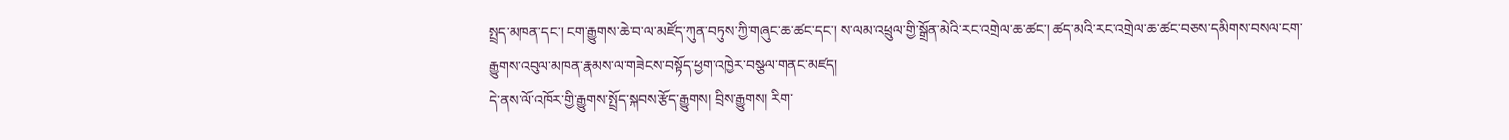སྤྲད་མཁན་དང་། ངག་རྒྱུགས་ཆེ་བ་ལ་མཛོད་ཀུན་བཏུས་ཀྱི་གཞུང་ཆ་ཚང་དང་། ས་ལམ་འཕྲུལ་གྱི་སྒྲོན་མེའི་རང་འགྲེལ་ཆ་ཚང་། ཚད་མའི་རང་འགྲེལ་ཆ་ཚང་བཅས་དམིགས་བསལ་ངག་རྒྱུགས་འབུལ་མཁན་རྣམས་ལ་གཟེངས་བསྟོད་ཕྱག་འཁྱེར་བསྩལ་གནང་མཛད།
དེ་ནས་ལོ་འཁོར་གྱི་རྒྱུགས་སྤྲོད་སྐབས་རྩོད་རྒྱུགས། བྲིས་རྒྱུགས། རིག་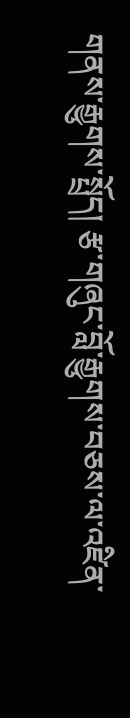གནས་རྒྱུགས་སྤྲོད། རྩ་གཞུང་བློ་རྒྱུགས་བཅས་ལ་འཛིན་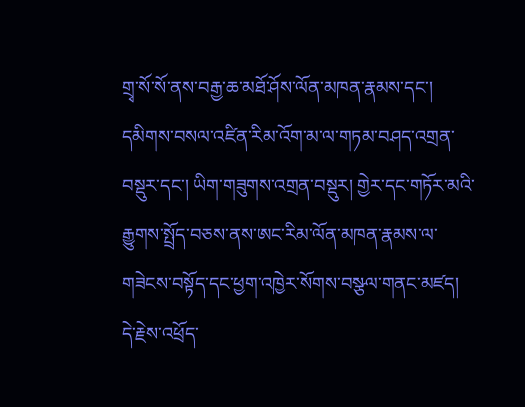གྲྭ་སོ་སོ་ནས་བརྒྱ་ཆ་མཐོ་ཤོས་ལོན་མཁན་རྣམས་དང་། དམིགས་བསལ་འཛིན་རིམ་འོག་མ་ལ་གཏམ་བཤད་འགྲན་བསྡུར་དང་། ཡིག་གཟུགས་འགྲན་བསྡུར། གྱེར་དང་གཏོར་མའི་རྒྱུགས་སྤྲོད་བཅས་ནས་ཨང་རིམ་ལོན་མཁན་རྣམས་ལ་གཟེངས་བསྟོད་དང་ཕྱག་འཁྱེར་སོགས་བསྩལ་གནང་མཛད།
དེ་རྗེས་འཕྲོད་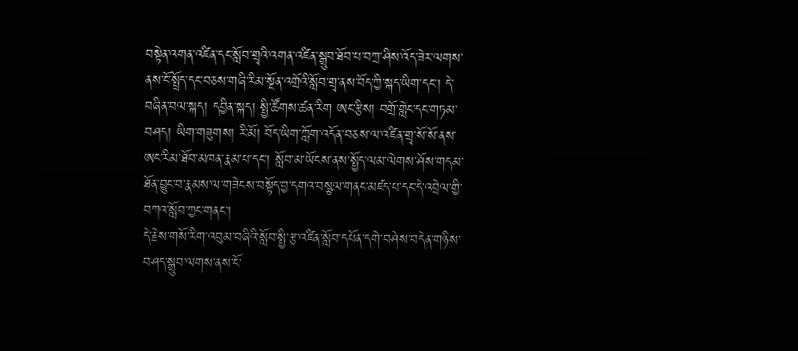བསྟེན་འགན་འཛིན་དང་སློབ་གྲྭའི་འགན་འཛིན་སྒྲུབ་ཐོབ་པ་བཀྲ་ཤིས་འོད་ཟེར་ལགས་ནས་ངོ་སྤྲོད་དང་བཅས་གཞི་རིམ་སྔོན་འགྲོའི་སློབ་གྲྭ་ནས་བོད་ཀྱི་སྐད་ཡིག་དང་། དེ་བཞིན་བལ་སྐད། དབྱིན་སྐད། སྤྱི་ཚོགས་ཚན་རིག ཨང་རྩིས། བགྲོ་གླེང་དང་གཏམ་བཤད། ཡིག་གཟུགས། རི་མོ། བོད་ཡིག་ཀློག་འདོན་བཅས་ལ་འཛིན་གྲྭ་སོ་སོ་ནས་ཨང་རིམ་ཐོབ་མཁན་རྣམ་པ་དང་། སློབ་མ་ཡོངས་ནས་སྤྱོད་ལམ་ལེགས་ཤོས་གདམ་ཐོན་བྱུང་བ་རྣམས་ལ་གཟེངས་བསྟོད་བྱ་དགའ་བསྩལ་གནང་མཛད་པ་དང་དེ་འབྲེལ་གྱི་བཀའ་སློབ་ཀྱང་གནང་།
དེ་རྗེས་གསོ་རིག་འབུམ་བཞིའི་སློབ་སྤྱི་རྩ་འཛིན་སློབ་དཔོན་དགེ་བཤེས་བདེན་གཉིས་བཤད་སྒྲུབ་ལགས་ནས་ངོ་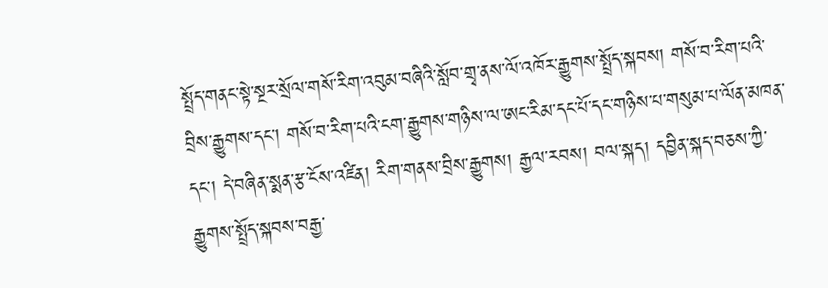སྤྲོད་གནང་སྟེ་སྔར་སྲོལ་གསོ་རིག་འབུམ་བཞིའི་སློབ་གྲྭ་ནས་ལོ་འཁོར་རྒྱུགས་སྤྲོད་སྐབས། གསོ་བ་རིག་པའི་བྲིས་རྒྱུགས་དང་། གསོ་བ་རིག་པའི་ངག་རྒྱུགས་གཉིས་ལ་ཨང་རིམ་དང་པོ་དང་གཉིས་པ་གསུམ་པ་ལོན་མཁན་དང་། དེ་བཞིན་སྨན་རྩ་ངོས་འཛིན། རིག་གནས་བྲིས་རྒྱུགས། རྒྱལ་རབས། བལ་སྐད། དབྱིན་སྐད་བཅས་ཀྱི་རྒྱུགས་སྤྲོད་སྐབས་བརྒྱ་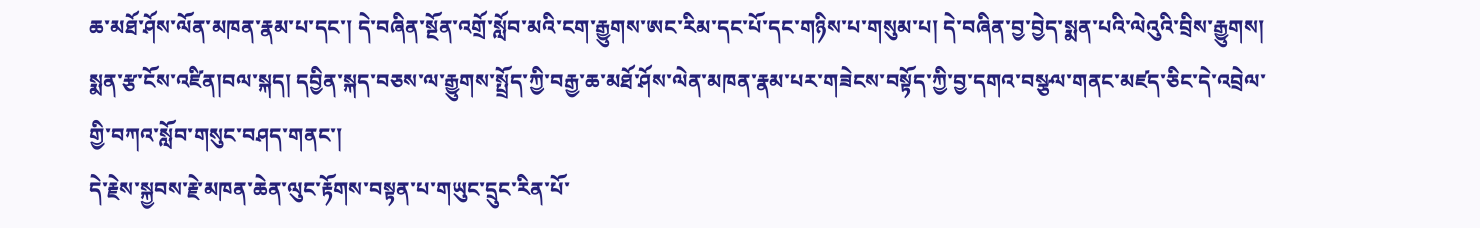ཆ་མཐོ་ཤོས་ལོན་མཁན་རྣམ་པ་དང་། དེ་བཞིན་སྔོན་འགྲོ་སློབ་མའི་ངག་རྒྱུགས་ཨང་རིམ་དང་པོ་དང་གཉིས་པ་གསུམ་པ། དེ་བཞིན་བྱ་བྱེད་སྨན་པའི་ལེའུའི་བྲིས་རྒྱུགས། སྨན་རྩ་ངོས་འཛིན།བལ་སྐད། དབྱིན་སྐད་བཅས་ལ་རྒྱུགས་སྤྲོད་ཀྱི་བརྒྱ་ཆ་མཐོ་ཤོས་ལེན་མཁན་རྣམ་པར་གཟེངས་བསྟོད་ཀྱི་བྱ་དགའ་བསྩལ་གནང་མཛད་ཅིང་དེ་འབྲེལ་གྱི་བཀའ་སློབ་གསུང་བཤད་གནང་།
དེ་རྗེས་སྐྱབས་རྗེ་མཁན་ཆེན་ལུང་རྟོགས་བསྟན་པ་གཡུང་དྲུང་རིན་པོ་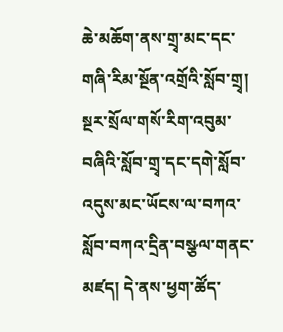ཆེ་མཆོག་ནས་གྲྭ་མང་དང་གཞི་རིམ་སྔོན་འགྲོའི་སློབ་གྲྭ། སྔར་སྲོལ་གསོ་རིག་འབུམ་བཞིའི་སློབ་གྲྭ་དང་དགེ་སློབ་འདུས་མང་ཡོངས་ལ་བཀའ་སློབ་བཀའ་དྲིན་བསྩལ་གནང་མཛད། དེ་ནས་ཕྱག་ཚོད་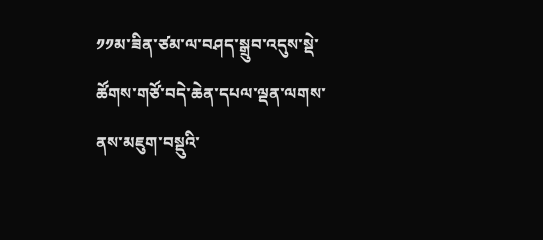༡༡མ་ཟིན་ཙམ་ལ་བཤད་སྒྲུབ་འདུས་སྡེ་ཚོགས་གཙོ་བདེ་ཆེན་དཔལ་ལྡན་ལགས་ནས་མཇུག་བསྡུའི་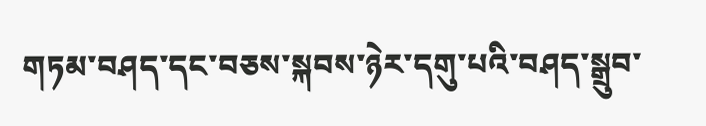གཏམ་བཤད་དང་བཅས་སྐབས་ཉེར་དགུ་པའི་བཤད་སྒྲུབ་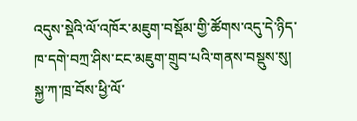འདུས་སྡེའི་ལོ་འཁོར་མཇུག་བསྡོམ་གྱི་ཚོགས་འདུ་དེ་ཉིད་ཁ་དགེ་བཀྲ་ཤིས་ངང་མཇུག་གྲུབ་པའི་གནས་བསྡུས་སུ།
སྐྱ་ཀ་ཁྲ་བོས་ཕྱི་ལོ་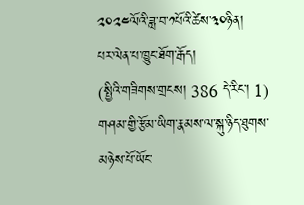༢༠༢༤ལོའི་ཟླ་བ་༡པོའི་ཚེས་༣༠ཉིན།
པར་ལེན་པ་ཁྱུང་ཐོག་རྒོད།
(སྤྱིའི་གཟིགས་གྲངས། 386 དེ་རིང་། 1)
གཤམ་གྱི་རྩོམ་ཡིག་རྣམས་ལ་སྐུ་ཉིད་ཐུགས་མཉེས་པོ་ཡོང་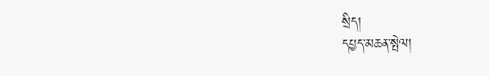སྲིད།
དཔྱད་མཆན་སྤེལ།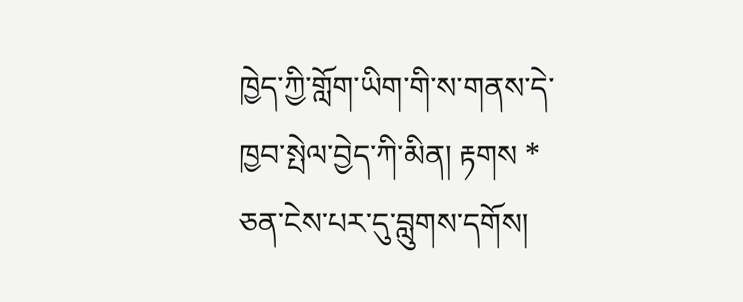ཁྱེད་ཀྱི་གློག་ཡིག་གི་ས་གནས་དེ་ཁྱབ་སྤེལ་བྱེད་ཀི་མིན། རྟགས * ཅན་ངེས་པར་དུ་བླུགས་དགོས།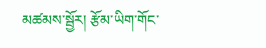མཚམས་སྦྱོར། རྩོམ་ཡིག་གོང་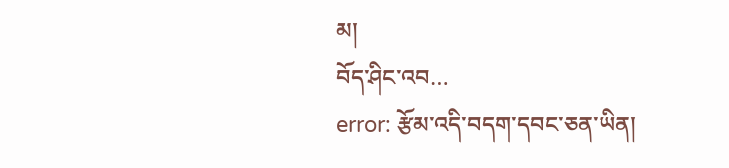མ།
བོད་ཤིང་འབ…
error: རྩོམ་འདི་བདག་དབང་ཅན་ཡིན།